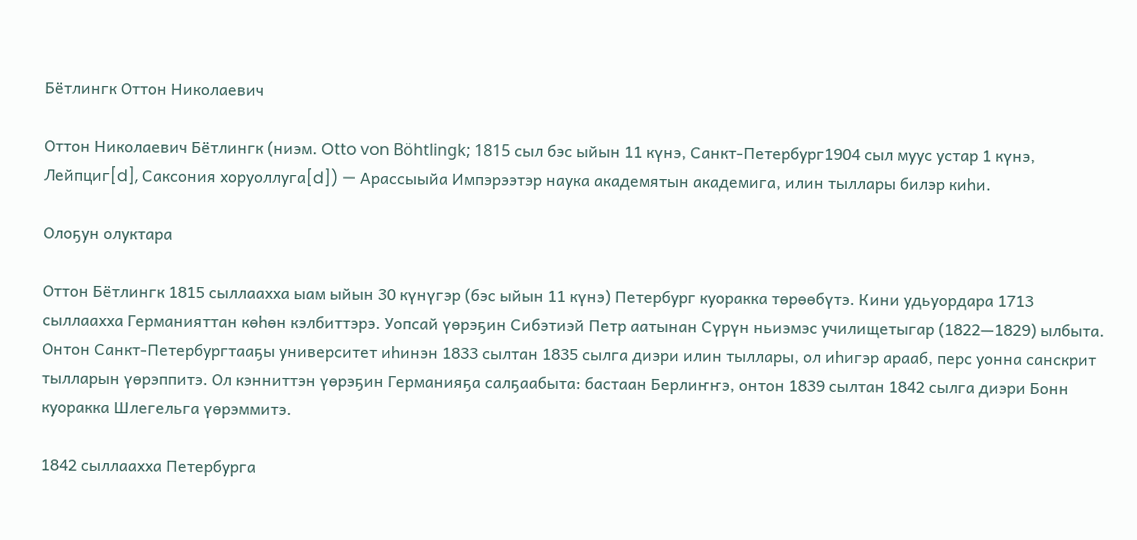Бётлингк Оттон Николаевич

Оттон Николаевич Бётлингк (ниэм. Otto von Böhtlingk; 1815 сыл бэс ыйын 11 күнэ, Санкт-Петербург1904 сыл муус устар 1 күнэ, Лейпциг[d], Саксония хоруоллуга[d]) — Арассыыйа Импэрээтэр наука академятын академига, илин тыллары билэр киһи.

Олоҕун олуктара

Оттон Бётлингк 1815 сыллаахха ыам ыйын 30 күнүгэр (бэс ыйын 11 күнэ) Петербург куоракка төрөөбүтэ. Кини удьуордара 1713 сыллаахха Германияттан көһөн кэлбиттэрэ. Уопсай үөрэҕин Сибэтиэй Петр аатынан Сүрүн ньиэмэс училищетыгар (1822—1829) ылбыта. Онтон Санкт-Петербургтааҕы университет иһинэн 1833 сылтан 1835 сылга диэри илин тыллары, ол иһигэр арааб, перс уонна санскрит тылларын үөрэппитэ. Ол кэнниттэн үөрэҕин Германияҕа салҕаабыта: бастаан Берлиҥҥэ, онтон 1839 сылтан 1842 сылга диэри Бонн куоракка Шлегельга үөрэммитэ.

1842 сыллаахха Петербурга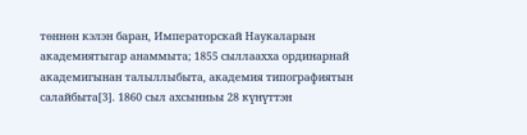төннөн кэлэн баран, Императорскай Наукаларын академиятыгар анаммыта; 1855 сыллаахха ординарнай академигынан талыллыбыта, академия типографиятын салайбыта[3]. 1860 сыл ахсынньы 28 күнүттэн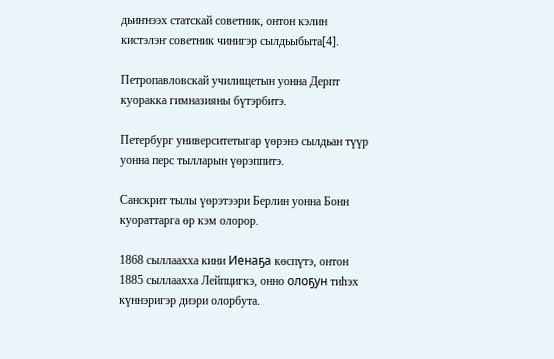дьиҥнээх статскай советник, онтон кэлин кистэлэҥ советник чинигэр сылдьыбыта[4].

Петропавловскай училищетын уонна Дерпт куоракка гимназияны бүтэрбитэ.

Петербург университетыгар үөрэнэ сылдьан түүр уонна перс тылларын үөрэппитэ.

Санскрит тылы үөрэтээри Берлин уонна Бонн куораттарга өр кэм олорор.

1868 сыллаахха кини Иенаҕа көспүтэ, онтон 1885 сыллаахха Лейпцигкэ, онно олоҕун тиһэх күннэригэр диэри олорбута.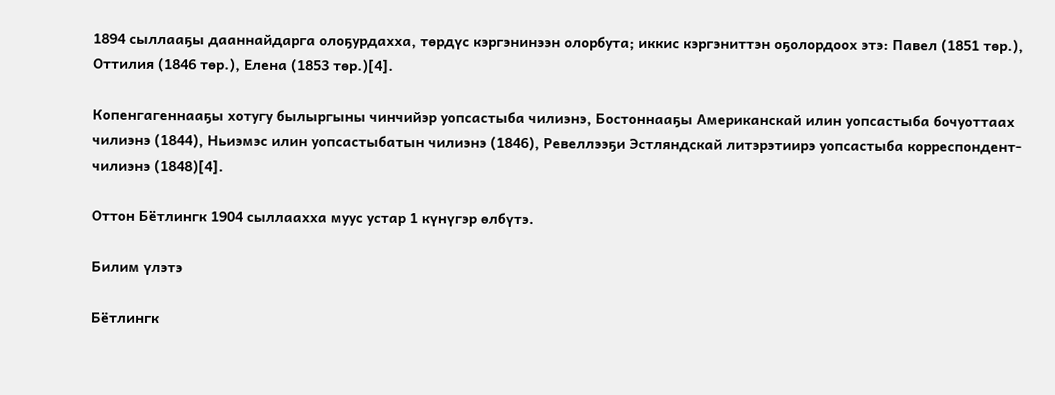1894 сыллааҕы дааннайдарга олоҕурдахха, төрдүс кэргэнинээн олорбута; иккис кэргэниттэн оҕолордоох этэ: Павел (1851 төр.), Оттилия (1846 төр.), Елена (1853 төр.)[4].

Копенгагеннааҕы хотугу былыргыны чинчийэр уопсастыба чилиэнэ, Бостоннааҕы Американскай илин уопсастыба бочуоттаах чилиэнэ (1844), Ньиэмэс илин уопсастыбатын чилиэнэ (1846), Ревеллээҕи Эстляндскай литэрэтиирэ уопсастыба корреспондент-чилиэнэ (1848)[4].

Оттон Бётлингк 1904 сыллаахха муус устар 1 күнүгэр өлбүтэ.

Билим үлэтэ

Бётлингк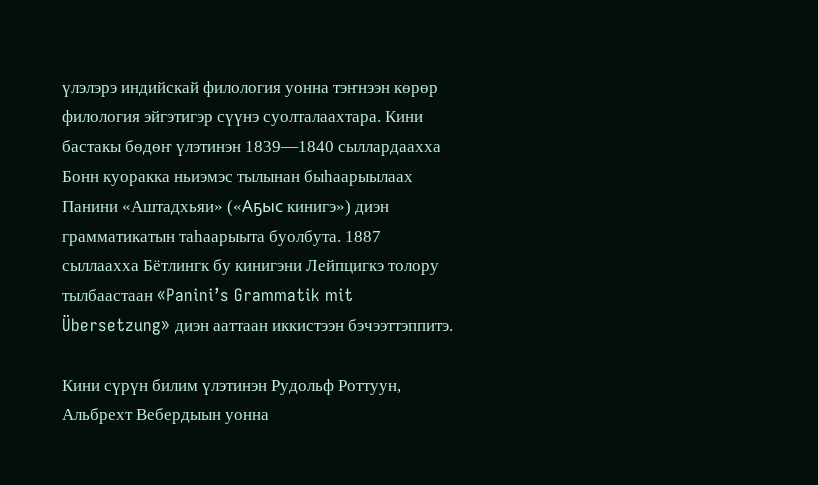үлэлэрэ индийскай филология уонна тэҥнээн көрөр филология эйгэтигэр сүүнэ суолталаахтара. Кини бастакы бөдөҥ үлэтинэн 1839—1840 сыллардаахха Бонн куоракка ньиэмэс тылынан быһаарыылаах Панини «Аштадхьяи» («Аҕыс кинигэ») диэн грамматикатын таһаарыыта буолбута. 1887 сыллаахха Бётлингк бу кинигэни Лейпцигкэ толору тылбаастаан «Panini’s Grammatik mit Übersetzung» диэн ааттаан иккистээн бэчээттэппитэ.

Кини сүрүн билим үлэтинэн Рудольф Роттуун, Альбрехт Вебердыын уонна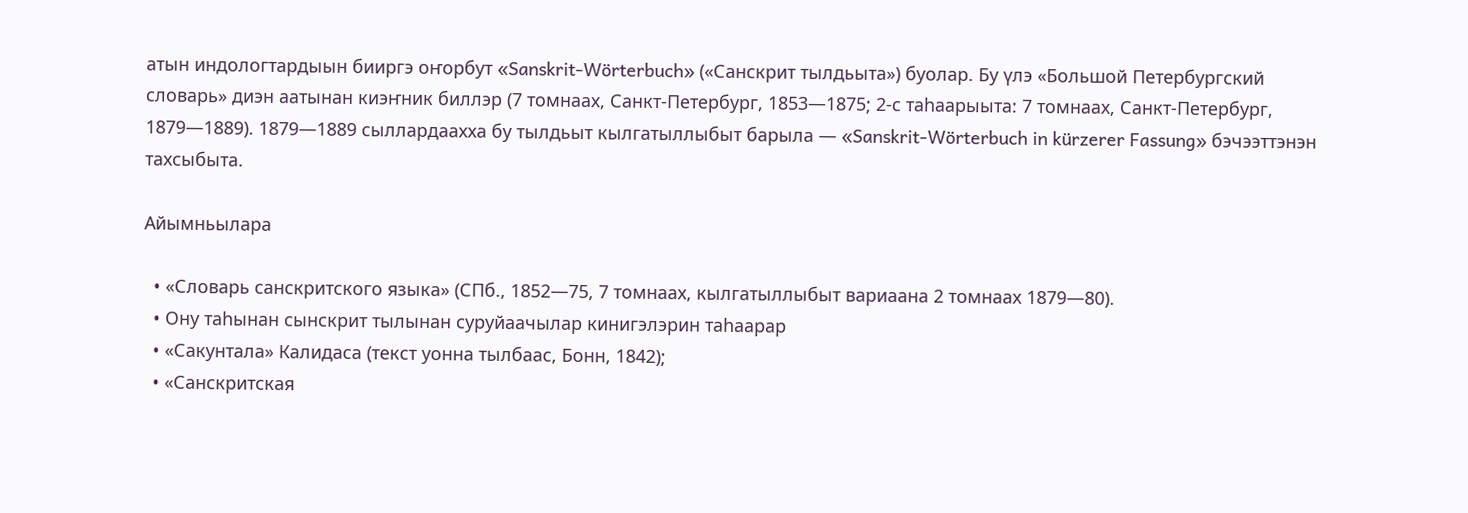атын индологтардыын бииргэ оҥорбут «Sanskrit-Wörterbuch» («Санскрит тылдьыта») буолар. Бу үлэ «Большой Петербургский словарь» диэн аатынан киэҥник биллэр (7 томнаах, Санкт-Петербург, 1853—1875; 2-с таһаарыыта: 7 томнаах, Санкт-Петербург, 1879—1889). 1879—1889 сыллардаахха бу тылдьыт кылгатыллыбыт барыла — «Sanskrit-Wörterbuch in kürzerer Fassung» бэчээттэнэн тахсыбыта.

Айымньылара

  • «Словарь санскритского языка» (СПб., 1852—75, 7 томнаах, кылгатыллыбыт вариаана 2 томнаах 1879—80).
  • Ону таһынан сынскрит тылынан суруйаачылар кинигэлэрин таһаарар
  • «Сакунтала» Калидаса (текст уонна тылбаас, Бонн, 1842);
  • «Санскритская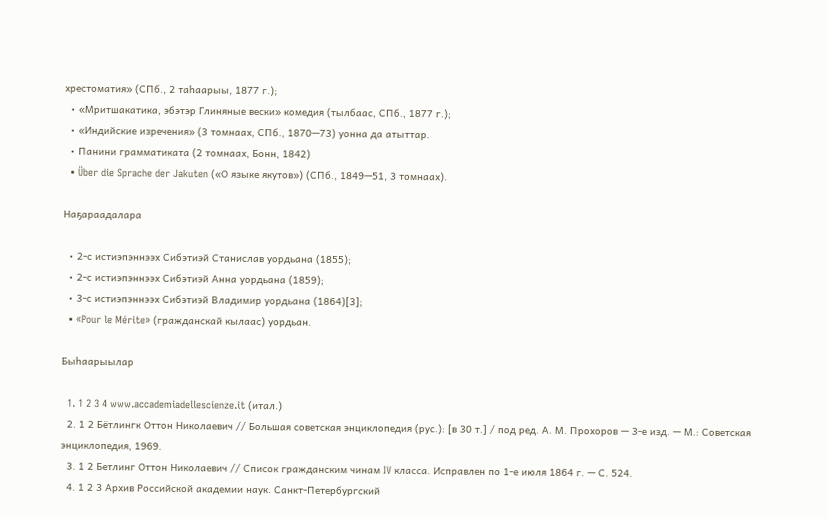хрестоматия» (СПб., 2 таһаарыы, 1877 г.);
  • «Мритшакатика, эбэтэр Глиняные вески» комедия (тылбаас, СПб., 1877 г.);
  • «Индийские изречения» (3 томнаах, СПб., 1870—73) уонна да атыттар.
  • Панини грамматиката (2 томнаах, Бонн, 1842)
  • Über die Sprache der Jakuten («О языке якутов») (СПб., 1849—51, 3 томнаах).

Наҕараадалара

  • 2-с истиэпэннээх Сибэтиэй Станислав уордьана (1855);
  • 2-с истиэпэннээх Сибэтиэй Анна уордьана (1859);
  • 3-с истиэпэннээх Сибэтиэй Владимир уордьана (1864)[3];
  • «Pour le Mérite» (гражданскай кылаас) уордьан.

Быһаарыылар

  1. 1 2 3 4 www.accademiadellescienze.it (итал.)
  2. 1 2 Бётлингк Оттон Николаевич // Большая советская энциклопедия (рус.): [в 30 т.] / под ред. А. М. Прохоров — 3-е изд. — М.: Советская энциклопедия, 1969.
  3. 1 2 Бетлинг Оттон Николаевич // Список гражданским чинам IV класса. Исправлен по 1-е июля 1864 г. — С. 524.
  4. 1 2 3 Архив Российской академии наук. Санкт-Петербургский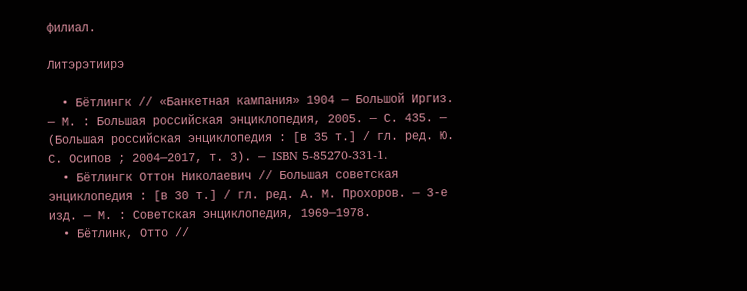филиал.

Литэрэтиирэ

  • Бётлингк // «Банкетная кампания» 1904 — Большой Иргиз. — М. : Большая российская энциклопедия, 2005. — С. 435. — (Большая российская энциклопедия : [в 35 т.] / гл. ред. Ю. С. Осипов ; 2004—2017, т. 3). — ISBN 5-85270-331-1.
  • Бётлингк Оттон Николаевич // Большая советская энциклопедия : [в 30 т.] / гл. ред. А. М. Прохоров. — 3-е изд. — М. : Советская энциклопедия, 1969—1978.
  • Бётлинк, Отто //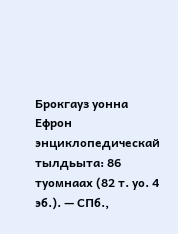Брокгауз уонна Ефрон энциклопедическай тылдьыта: 86 туомнаах (82 т. уо. 4 эб.). — СПб.,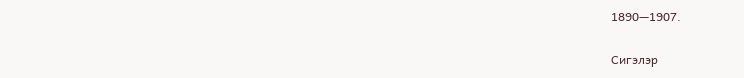1890—1907.

Сигэлэр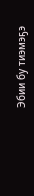Эбии бу тиэмэҕэ